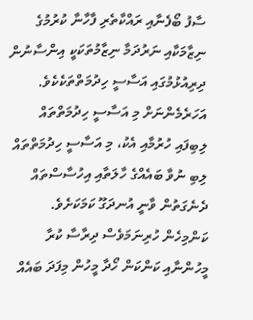ސާފު ބޯފެނާއި ރައްކާތެރި ފާހާނާ ކުރުމުގެ ނިޒާމަކާއި ނަރުދަމާ ނިޒާމުތަކަކީ އިންސާނުން ދިރިއުޅުމުގައި އަސާސީ ހިދުމަތްތަކެކެވެ. އަހަރެމެންނަށް މި އަސާސީ ހިދުމަތްތައް ލިބިފައި ހުރުމާއި އެކު، މި އަސާސީ ހިދުމަތްތައް ލިބި ނުވާ ބައެއްގެ ހާލަތާއި އިހުސާސްތައް ދެނެގަތުން ވާނީ އުނދަގޫ ކަމަކަށެވެ.
ކަންމިހެން ހުރިނަމަވެސް ދިރާސާ ކުރާ މީހުންނާއި ކަންކަން ހޯދާ މީހުން މިފަދަ ބައެއް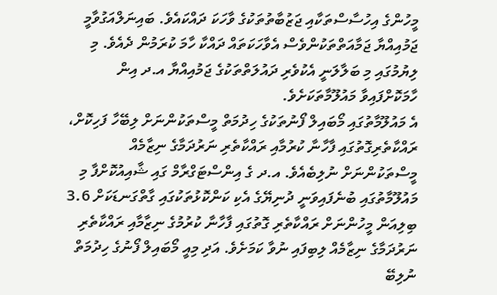މީހުންގެ އިހުސާސްތަކާއި ޖަޒުބާތުތަކުގެ ވާހަކަ ދައްކައެވެ. ބައިނަލްއަގުވާމީ ޖަމުއިއްޔާ ޖަމާއަތްތަކުންވެސް އެވާހަކަތައް ދައްކާ ހާމަ ކުރަމުން ދެއެވެ. މި ލިޔުމުގައި މި ބަލާލަނީ އެކުވެރި ދައުލަތްތަކުގެ ޖަމުއިއްޔާ އ.ދ އިން ހާމަކޮށްފައިވާ މައުލޫމާތަކަށެވެ.
އެ މައުލޫމާތުގައި މޯބައިލް ފޯނުތަކުގެ ހިދުމަތް މީސްތަކުންނަށް ލިބޭހާ ފަހިކޮށް، ރައްކާތެރިގޮތުގައި ފާހާނާ ކުރުމާއި ރައްކާތެރި ނަރުދަމާގެ ނިޒާމެއް މީސްތަކުންނަށް ނުލިބެއެވެ. އ.ދ ގެ އިންސްޓަގްރާމް ގައި ޝާއިއުކޮށްފާ މި މައުލޫމާތުގައި ބުނެފައިވަނީ ދުނިޔޭގެ އެކި ކަންކޮޅުތަކުގައި ގާތްގަނޑަކަށް 3.6 ބިލިއަން މީހުންނަށް ރައްކާތެރި ގޮތުގައި ފާހާނާ ކުރުމުގެ ނިޒާމާއި ރައްކާތެރި ނަރުދަމާގެ ނިޒާމެއް ލިބިފައި ނުވާ ކަމަށެވެ. އަދި މިއީ މޯބައިލް ފޯނުގެ ހިދުމަތް ނުލިބޭ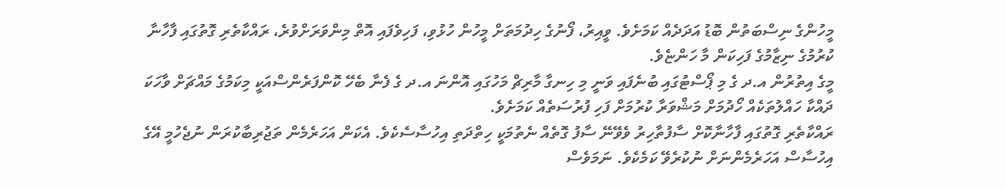މީހުންގެ ނިސްބަތުން ބޮޑު އަދަދެއް ކަމަށެވެ. ވީއިރު، ފޯނުގެ ހިދުމަތަށް މީހުން ހުޅުވި، ފަހިވެފައި އޮތް މިންވަރަށްވުރެ، ރައްކާތެރި ގޮތުގައި ފާހާނާ ކުރުމުގެ ނިޒާމުގެ ފަހިކަން މާ ހަންޏެވެ.
މީގެ އިތުރުން އ.ދ ގެ މި ޕޯސްޓުގައި ބުނެފައި ވަނީ މި ހިނގާ މާރިޗް މަހުގައި އޮންނަ އ.ދ ގެ ފެނާ ބެހޭ ކޮންފަރެންސްއަކީ މިކަމުގެ މައްޗަށް ވާހަކަ ދައްކާ ހައްލުތަކެއް ހޯދުމަށް މަޝްވަރާ ކުރުމަށް ފަހި ފުރުސަތެއް ކަމަށެވެ.
ރައްކާތެރި ގޮތުގައި ފާހާނާކޮށް ސާފުތާހިރު ވެވޭނޭ ސާފު ގޮތެއް ނެތުމަކީ ހިތްދަތި އިހުސާސެކެވެ. އެކަން އަހަރެމެން ތަޖުރިބާކުރަން ނުޖެހުމީ އޭގެ އިހުސާސް އަހަރެމެންނަށް ނުކުރެވޭ ކަމެކެވެ. ނަމަވެސް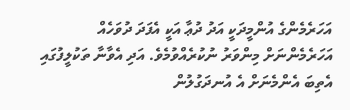އަހަރެމެންގެ އުންމީދަކީ އަދު ދުޢާ އަކީ އެފަދަ ދުވަހެއް އަހަރެމެންނަށް މިންވަރު ނުކުރެއްވުމެވެ. އަދި އެވާނާ ތަކުލީފުގައި އެތިބަ އެންމެނަށް އެ އުނދަގުލުން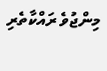މިންޖުވެ ރައްކާތެރި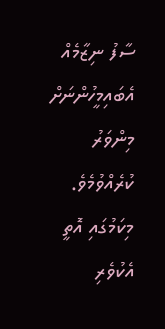ސާފު ނިޒާމެއް އެބައިމީހުންނަށް މިންވަރު ކުރެއްވުމެވެ. މިކަމުގައި އޮތީ އެކުވެރި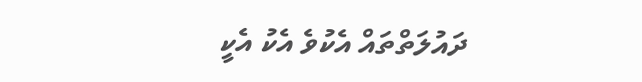ދައުލަތްތައް އެކުވެ އެކު އެކީ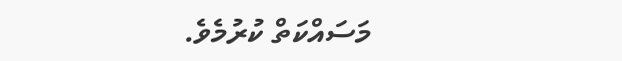މަސައްކަތް ކުރުމެވެ.